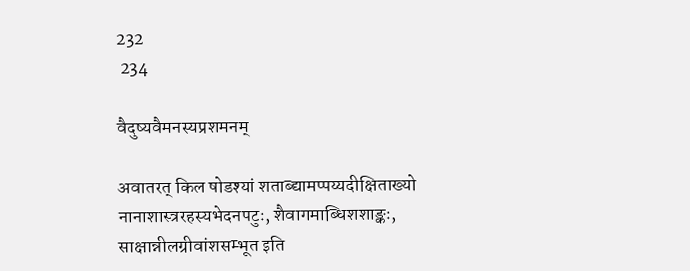232
 234

वैदुष्यवैमनस्यप्रशमनम्

अवातरत् किल षोडश्यां शताब्द्यामप्पय्यदीक्षिताख्यो नानाशास्त्ररहस्यभेदनपटुः, शैवागमाब्धिशशाङ्कः, साक्षान्नीलग्रीवांशसम्भूत इति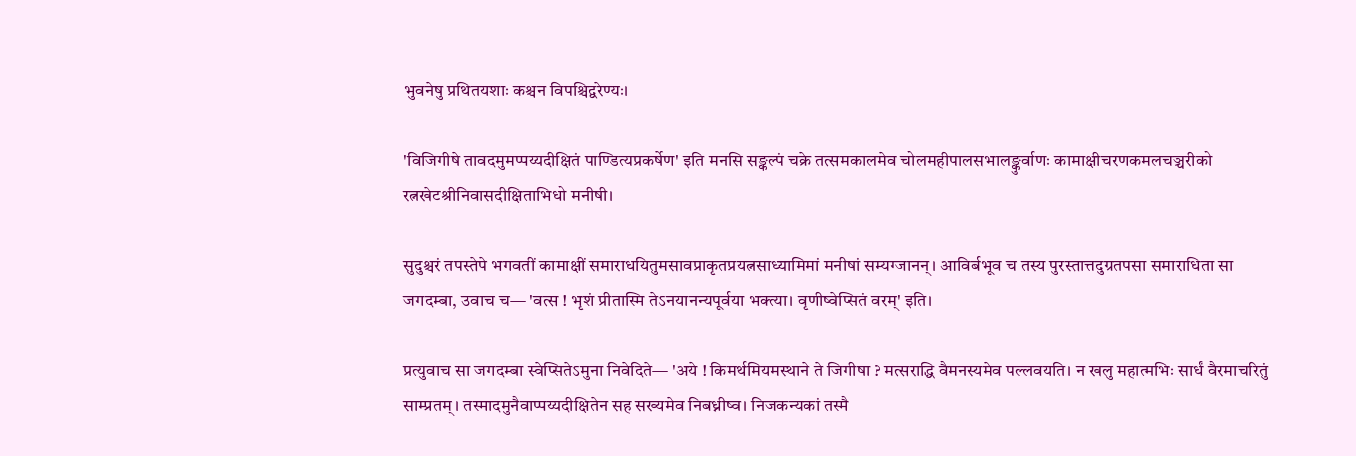भुवनेषु प्रथितयशाः कश्चन विपश्चिद्वरेण्यः।

'विजिगीषे तावदमुमप्पय्यदीक्षितं पाण्डित्यप्रकर्षेण' इति मनसि सङ्कल्पं चक्रे तत्समकालमेव चोलमहीपालसभालङ्कुर्वाणः कामाक्षीचरणकमलचञ्चरीको रत्नखेटश्रीनिवासदीक्षिताभिधो मनीषी।

सुदुश्चरं तपस्तेपे भगवतीं कामाक्षीं समाराधयितुमसावप्राकृतप्रयत्नसाध्यामिमां मनीषां सम्यग्जानन्। आविर्बभूव च तस्य पुरस्तात्तदुग्रतपसा समाराधिता सा जगदम्बा, उवाच च— 'वत्स ! भृशं प्रीतास्मि तेऽनयानन्यपूर्वया भक्त्या। वृणीष्वेप्सितं वरम्' इति।

प्रत्युवाच सा जगदम्बा स्वेप्सितेऽमुना निवेदिते— 'अये ! किमर्थमियमस्थाने ते जिगीषा ? मत्सराद्धि वैमनस्यमेव पल्लवयति। न खलु महात्मभिः सार्धं वैरमाचरितुं साम्प्रतम्। तस्मादमुनैवाप्पय्यदीक्षितेन सह सख्यमेव निबध्नीष्व। निजकन्यकां तस्मै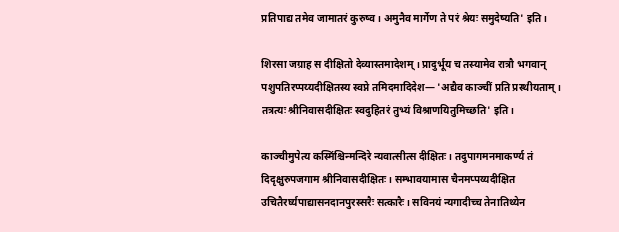प्रतिपाद्य तमेव जामातरं कुरुष्व। अमुनैव मार्गेण ते परं श्रेयः समुदेष्यति' इति।

शिरसा जग्राह स दीक्षितो देव्यास्तमादेशम्। प्रादुर्भूय च तस्यामेव रात्रौ भगवान् पशुपतिरप्पय्यदीक्षितस्य स्वप्ने तमिदमादिदेश— 'अद्यैव काञ्चीं प्रति प्रस्थीयताम्। तत्रत्यः श्रीनिवासदीक्षितः स्वदुहितरं तुभ्यं विश्राणयितुमिच्छति' इति।

काञ्चीमुपेत्य कस्मिंश्चिन्मन्दिरे न्यवात्सीत्स दीक्षितः। तदुपागमनमाकर्ण्य तं दिदृक्षुरुपजगाम श्रीनिवासदीक्षितः। सम्भावयामास चैनमप्पय्यदीक्षित उचितैरर्घ्यपाद्यासनदानपुरस्सरैः सत्कारैः। सविनयं न्यगादीच्च तेनातिथ्येन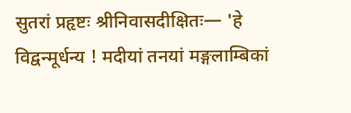सुतरां प्रहृष्टः श्रीनिवासदीक्षितः— 'हे विद्वन्मूर्धन्य ! मदीयां तनयां मङ्गलाम्बिकां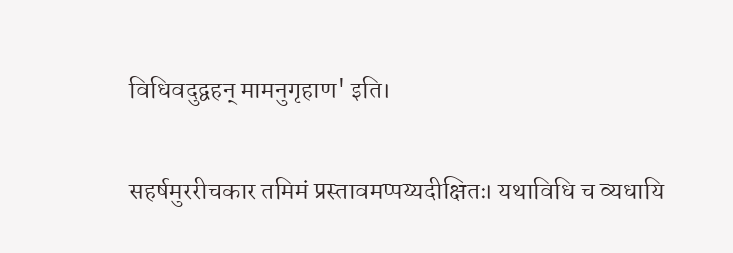विधिवदुद्वहन् मामनुगृहाण' इति।

सहर्षमुररीचकार तमिमं प्रस्तावमप्पय्यदीक्षितः। यथाविधि च व्यधायि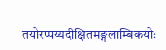तयोरप्पय्यदीक्षितमङ्गलाम्बिकयोः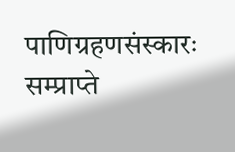पाणिग्रहणसंस्कारः सम्प्राप्ते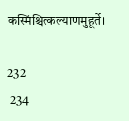कस्मिंश्चित्कल्याणमुहूर्ते।

232
 234